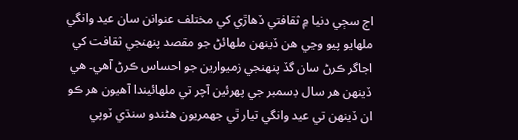اڄ سڄي دنيا ۾ ثقافتي ڏهاڙي کي مختلف عنوانن سان عيد وانگي ملهايو پيو وڃي هن ڏينهن ملهائڻ جو مقصد پنهنجي ثقافت کي اجاگر ڪرڻ سان گڏ پنهنجي زميوارين جو احساس ڪرڻ آهي۔ هي ڏينهن هر سال ڊسمبر جي پهرئين آچر تي ملهائيندا آهيون هر ڪو ان ڏينهن تي عيد وانگي تيار ٿي جهمريون هڻندو سنڌي ٽوپي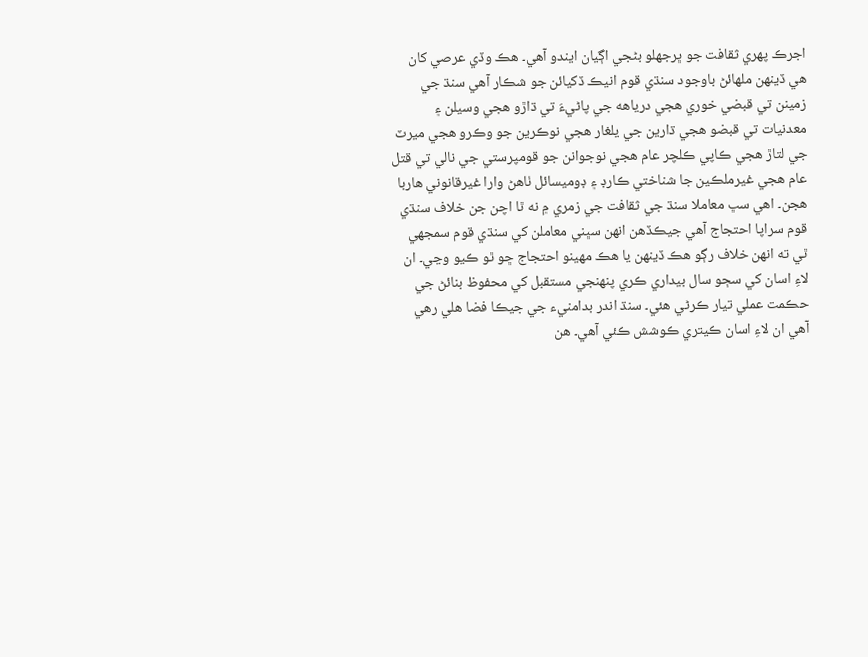اجرڪ پهري ثقافت جو ڀرجهلو بڻجي اڳيان ايندو آهي۔ هڪ وڏي عرصي کان هي ڏينهن ملهائڻ باوجود سنڌي قوم انيڪ ڏکيائن جو شڪار آهي سنڌ جي زمينن تي قبضي خوري هجي درياهه جي پاڻيءَ تي ڌاڙو هجي وسيلن ۽ معدنيات تي قبضو هجي ڌارين جي يلغار هجي نوڪرين جو وڪرو هجي ميرٽ جي لتاڙ هجي ڪاپي ڪلچر عام هجي نوجوانن جو قومپرستي جي نالي تي قتل عام هجي غيرملڪين جا شناختي ڪارڊ ۽ ڊوميسائل ٺاهڻ وارا غيرقانوني هاربا هجن۔ اهي سڀ معاملا سنڌ جي ثقافت جي زمري ۾ نه ٿا اچن جن خلاف سنڌي قوم سراپا احتجاج آهي جيڪڏهن انهن سڀني معاملن کي سنڌي قوم سمجهي ٿي ته انهن خلاف رڳو هڪ ڏينهن يا هڪ مهينو احتجاج ڇو ٿو ڪيو وڃي۔ ان لاءِ اسان کي سڄو سال بيداري ڪري پنهنجي مستقبل کي محفوظ بنائڻ جي حڪمت عملي تيار ڪرڻي هئي۔ سنڌ اندر بدامنيء جي جيڪا فضا هلي رهي آهي ان لاءِ اسان ڪيتري ڪوشش ڪئي آهي۔ هن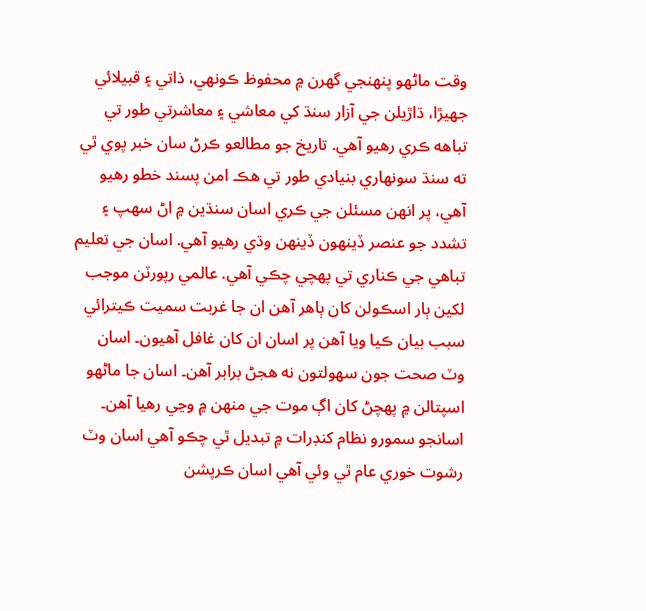وقت ماڻهو پنهنجي گهرن ۾ محفوظ ڪونهي، ذاتي ۽ قبيلائي جهيڙا، ڌاڙيلن جي آزار سنڌ کي معاشي ۽ معاشرتي طور تي تباهه ڪري رھيو آهي. تاريخ جو مطالعو ڪرڻ سان خبر پوي ٿي ته سنڌ سونهاري بنيادي طور تي هڪ امن پسند خطو رهيو آهي، پر انهن مسئلن جي ڪري اسان سنڌين ۾ اڻ سهپ ۽ تشدد جو عنصر ڏينهون ڏينهن وڌي رهيو آهي. اسان جي تعليم تباهي جي ڪناري تي پهچي چڪي آهي. عالمي رپورٽن موجب لکين ٻار اسڪولن کان ٻاهر آهن ان جا غربت سميت ڪيترائي سبب بيان ڪيا ويا آهن پر اسان ان کان غافل آهيون۔ اسان وٽ صحت جون سهولتون نه هجڻ برابر آهن۔ اسان جا ماڻهو اسپتالن ۾ پهچڻ کان اڳ موت جي منهن ۾ وڃي رهيا آهن۔ اسانجو سمورو نظام کنڊرات ۾ تبديل ٿي چڪو آهي اسان وٽ رشوت خوري عام ٿي وئي آهي اسان ڪرپشن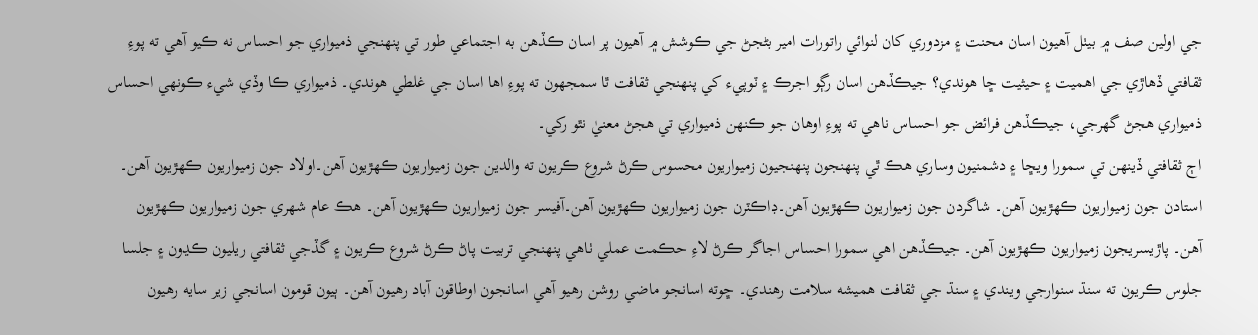جي اولين صف ۾ بيٺل آهيون اسان محنت ۽ مزدوري کان لنوائي راتورات امير بڻجڻ جي ڪوشش ۾ آهيون پر اسان ڪڏهن به اجتماعي طور تي پنهنجي ذميواري جو احساس نه ڪيو آهي ته پوءِ ثقافتي ڏهاڙي جي اهميت ۽ حيثيت ڇا هوندي؟ جيڪڏهن اسان رڳو اجرڪ ۽ ٽوپيء کي پنهنجي ثقافت ٿا سمجهون ته پوءِ اها اسان جي غلطي هوندي۔ ذميواري ڪا وڏي شيء ڪونهي احساس ذميواري ھجڻ گهرجي، جيڪڏهن فرائض جو احساس ناهي ته پوءِ اوهان جو ڪنھن ذميواري تي ھجڻ معنيٰ نٿو رکي۔
اڄ ثقافتي ڏينهن تي سمورا ويڇا ۽ دشمنيون وساري هڪ ٿي پنهنجون پنهنجيون زميواريون محسوس ڪرڻ شروع ڪريون ته والدين جون زميواريون ڪهڙيون آهن۔اولاد جون زميواريون ڪهڙيون آهن۔ استادن جون زميواريون ڪهڙيون آهن۔ شاگردن جون زميواريون ڪهڙيون آهن۔ڊاڪٽرن جون زميواريون ڪهڙيون آهن۔آفيسر جون زميواريون ڪهڙيون آهن۔ هڪ عام شهري جون زميواريون ڪهڙيون آهن۔ پاڙيسريجون زميواريون ڪهڙيون آهن۔ جيڪڏهن اهي سمورا احساس اجاگر ڪرڻ لاءِ حڪمت عملي ٺاهي پنهنجي تربيت پاڻ ڪرڻ شروع ڪريون ۽ گڏجي ثقافتي ريليون ڪڍون ۽ جلسا جلوس ڪريون ته سنڌ سنوارجي ويندي ۽ سنڌ جي ثقافت هميشه سلامت رهندي۔ ڇوته اسانجو ماضي روشن رهيو آهي اسانجون اوطاقون آباد رهيون آهن۔ ٻيون قومون اسانجي زير سايه رهيون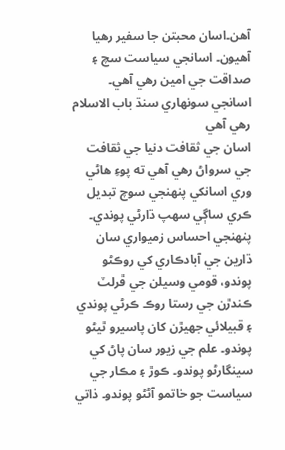آهن۔اسان محبتن جا سفير رهيا آهيون۔ اسانجي سياست سچ ۽ صداقت جي امين رهي آهي۔ اسانجي سونهاري سنڌ باب الاسلام رهي آهي
اسان جي ثقافت دنيا جي ثقافت جي سرواڻ رهي آهي ته پوءِ هاڻي وري اسانکي پنهنجي سوچ تبديل ڪري ساڳي سهپ ڌارڻي پوندي۔ پنهنجي احساس زميواري سان ڌارين جي آبادڪاري کي روڪڻو پوندو، قومي وسيلن جي ڦرلٽ ڪندڙن جي رستا روڪ ڪرڻي پوندي ۽ قبيلائي جهيڙن کان پاسيرو ٿيڻو پوندو۔ علم جي زيور سان پاڻ کي سينگارڻو پوندو۔ ڪوڙ ۽ مڪار جي سياست جو خاتمو آڻڻو پوندو۔ ذاتي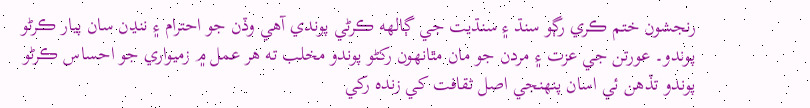رنجشون ختم ڪري رڳو سنڌ ۽ سنڌيت جي ڳالهه ڪرڻي پوندي آهي وڏن جو احترام ۽ ننڍن سان پيار ڪرڻو پوندو۔ عورتن جي عزت ۽ مردن جو مان مٿانهون رکڻو پوندو مخلب ته هر عمل ۾ زميواري جو احساس ڪرڻو پوندو تڏهن ئي اسان پنهنجي اصل ثقافت کي زنده رکي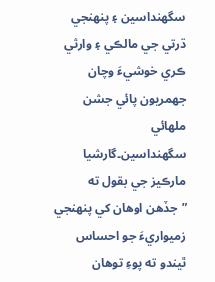سگهنداسين ۽ پنهنجي ڌرتي جي مالڪي ۽ وارثي ڪري خوشيءَ وچان جهمريون پائي جشن ملهائي سگهنداسين۔گارشيا مارڪيز جي بقول ته ”جڏهن اوهان کي پنهنجي زميواريءَ جو احساس ٿيندو ته پوءِ توهان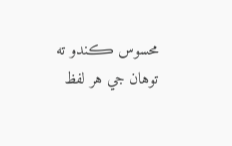محسوس ڪندو ته توهان جي هر لفظ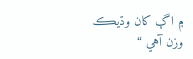۾ اڳ کان وڌيڪ وزن آهي “